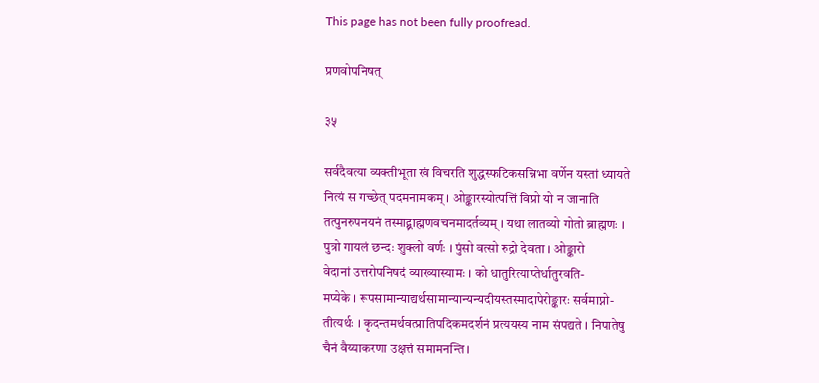This page has not been fully proofread.

प्रणवोपनिषत्

३५

सर्वदैवत्या व्यक्तीभूता खं विचरति शुद्धस्फटिकसन्निभा वर्णेन यस्तां ध्यायते
नित्यं स गच्छेत् पदमनामकम् । ओङ्कारस्योत्पत्तिं विप्रो यो न जानाति
तत्पुनरुपनयनं तस्माद्ब्राह्मणवचनमादर्तव्यम् । यथा लातव्यो गोतो ब्राह्मणः ।
पुत्रो गायलं छन्दः शुक्लो वर्णः । पुंसो वत्सो रुद्रो देवता । ओङ्कारो
वेदानां उत्तरोपनिषदं व्याख्यास्यामः । को धातुरित्याप्तेर्धातुरवति-
मप्येके । रूपसामान्याद्यर्थसामान्यान्यन्यदीयस्तस्मादापेरोङ्कारः सर्वमाप्नो-
तीत्यर्थः । कृदन्तमर्थवत्प्रातिपदिकमदर्शनं प्रत्ययस्य नाम संपद्यते । निपातेषु
चैनं वैय्याकरणा उक्षत्तं समामनन्ति ।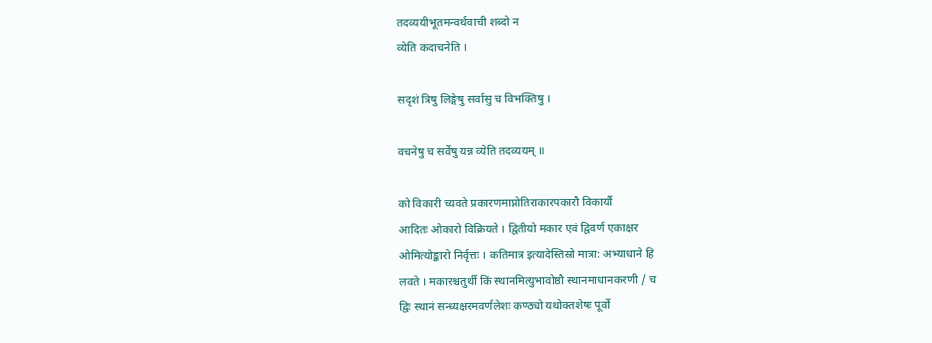तदव्ययीभूतमन्वर्थवाची शब्दो न
व्येति कदाचनेति ।

सदृशं त्रिषु लिङ्गेषु सर्वासु च विभक्तिषु ।

वचनेषु च सर्वेषु यन्न व्येति तदव्ययम् ॥

को विकारी च्यवते प्रकारणमाप्नोतिराकारपकारौ विकार्यौ
आदितः ओकारो विक्रियते । द्वितीयो मकार एवं द्विवर्ण एकाक्षर
ओमित्योङ्कारो निर्वृत्तः । कतिमात्र इत्यादेस्तिस्रो मात्रा: अभ्याधाने हि
लवते । मकारश्चतुर्थी किं स्थानमित्युभावोष्ठौ स्थानमाधानकरणी / च
द्विः स्थानं सन्ध्यक्षरमवर्णलेशः कण्ठ्यो यथोक्तशेषः पूर्वो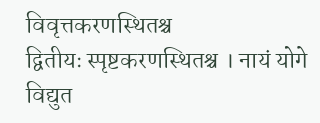विवृत्तकरणस्थितश्च
द्वितीयः स्पृष्टकरणस्थितश्च । नायं योगे विद्युत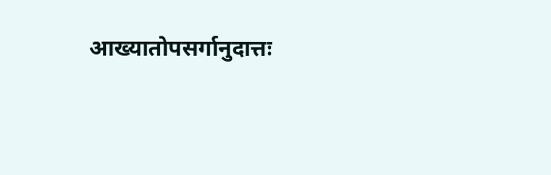आख्यातोपसर्गानुदात्तः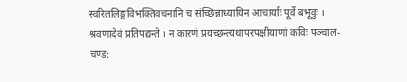स्वरितलिङ्गविभक्तिवचनानि च संच्छिन्नाध्यायिन आचार्याः पूर्वे बभूवुः ।
श्रवणादेवं प्रतिपद्यन्ते । न कारणं प्रयच्छन्त्यथापरपक्षीयाणां कविः पञ्चाल-
चण्ड: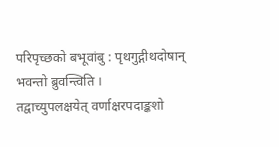परिपृच्छको बभूवांबु : पृथगुद्गीथदोषान् भवन्तो ब्रुवन्त्विति ।
तद्वाच्युपलक्षयेत् वर्णाक्षरपदाङ्कशो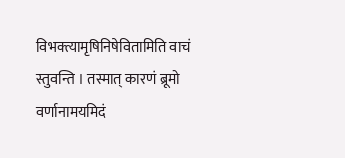विभक्त्यामृषिनिषेवितामिति वाचं
स्तुवन्ति । तस्मात् कारणं ब्रूमो वर्णानामयमिदं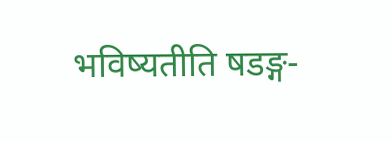भविष्यतीति षडङ्ग-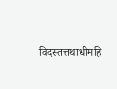विदस्तत्तथाधीमहि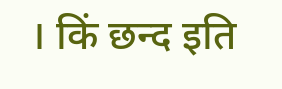। किं छन्द इति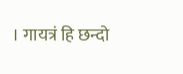। गायत्रं हि छन्दो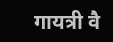गायत्री वै